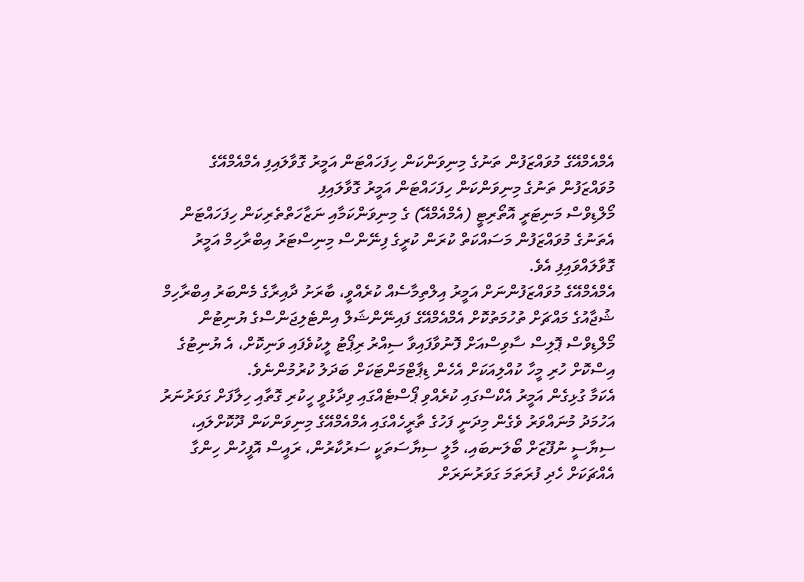އެމްއެމްއޭގެ މުވައްޒަފުން ތަނުގެ މިނިވަންކަން ހިފަހައްޓަން އަމީރު ގޮވާލައިފި އެމްއެމްއޭގެ މުވައްޒަފުން ތަނުގެ މިނިވަންކަން ހިފަހައްޓަން އަމީރު ގޮވާލައިފި
މޯލްޑިވްސް މަނިޓަރީ އޮތޯރިޓީ (އެމްއެމްއޭ) ގެ މިނިވަންކަމާއި ނަޒާހަތްތެރިކަން ހިފަހައްޓަން އެތަނުގެ މުވައްޒަފުން މަސައްކަތް ކުރަން ކުރީގެ ފިނޭންސް މިނިސްޓަރު އިބްރާހިމް އަމީރު ގޮވާލައްވައިފި އެވެ.
އެމްއެމްއޭގެ މުވައްޒަފުންނަށް އަމީރު އިލްތިމާސެއް ކުރެއްވީ، ބާރަށު ދާއިރާގެ މެންބަރު އިބްރާހިމް ޝުޖާއުގެ މައްޗަށް ތުހުމަތުކޮށް އެމްއެމްއޭގެ ފައިނޭންޝަލް އިންޓެލިޖަންސްގެ ޔުނިޓުން މޯލްޑިވްސް ޕޮލިސް ސާވިސްއަށް ފޮނުވާފައިވާ ސިއްރު ރިޕޯޓު ލީކުވެފައި ވަނިކޮށް، އެ ޔުނިޓުގެ އިސްކޮށް ހުރި މީހާ ކުއްލިއަކަށް އެހެން ޑިޕާޓްމަންޓަކަށް ބަދަލު ކުރުމުންނެވެ.
އެކަމާ ގުޅިގެން އަމީރު އެކްސްގައި ކުރެއްވި ޕޯސްޓެއްގައި ވިދާޅުވީ ހީކުރި ގޮތާއި ހިލާފަށް ގަވަރުނަރު އަހުމަދު މުނައްވަރު ވެގެން މިދަނީ ފަހުގެ ތާރީހެއްގައި އެމްއެމްއޭގެ މިނިވަންކަން ދޫކޮށްލައި، ސިޔާސީ ނުފޫޒަށް ބޯލަނބައި، މާލީ ސިޔާސަތަކީ ސަރުކާރުން، ރައީސް އޮފީހުން ހިންގާ އެއްޗަކަށް ހެދި ފުރަތަމަ ގަވަރުނަރަށް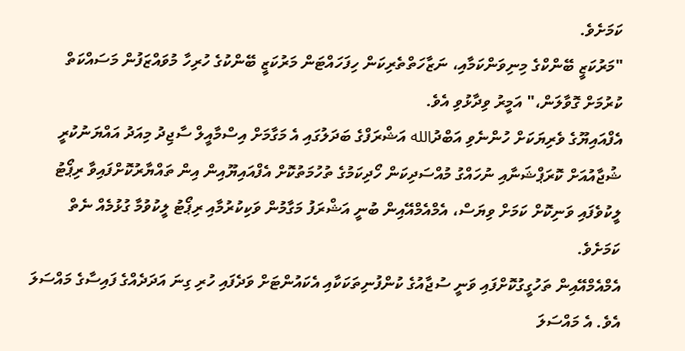ކަމަށެވެ.
"މަރުކަޒީ ބޭންކްގެ މިނިވަންކަމާއި، ނަޒާހަތްތެރިކަން ހިފަހައްޓަން މަރުކަޒީ ބޭންކުގެ ހުރިހާ މުވައްޒަފުން މަސައްކަތް ކުރުމަށް ގޮވާލަން،" އަމީރު ވިދާޅުވި އެވެ.
އެފްއައިޔޫގެ ވެރިޔަކަށް ހުންނެވި އަބްދުالله އަޝްރަފްގެ ބަދަލުގައި އެ މަގާމަށް އިސްމާއީލް ސާޖިދު މިއަދު އައްޔަނުކުރީ ޝުޖާއުއަށް ކޮރަޕްޝަނާއި ނުހައްގު މުއްސަދިކަން ހޯދިކަމުގެ ތުހުމަތުކޮށް އެފްއައިޔޫއިން އިން ތައްޔާރުކޮށްފައިވާ ރިޕޯޓު ލީކުވެފައި ވަނިކޮށް ކަމަށް ވިޔަސް، އެމްއެމްއޭއިން ބުނީ އަޝްރަފު މަގާމުން ވަކިކުރުމާއި ރިޕޯޓު ލީކުވުމާ ގުޅުމެއް ނެތް ކަމަށެވެ.
އެމްއެމްއޭއިން ތަހުގީގުކޮށްފައި ވަނީ ސުޖާއުގެ ކުންފުނިތަކަކާއި އެކައުންޓަށް ވަދެފައި ހުރި ގިނަ އަދަދެއްގެ ފައިސާގެ މައްސަލަ އެވެ. އެ މައްސަލަ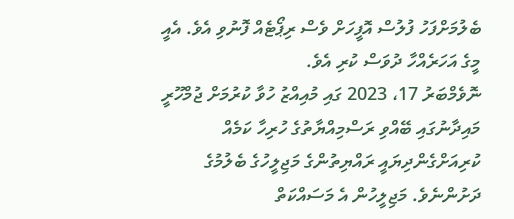ބެލުމަށްފަހު ފުލުސް އޮފީހަށް ވެސް ރިޕޯޓެއް ފޮނުވި އެވެ. އެއީ މީގެ އަހަރެއްހާ ދުވަސް ކުރި އެވެ.
ނޮވެމްބަރު 17، 2023 ގައި މުއިއްޒު ހުވާ ކުރުމަށް ޖުމްހޫރީ މައިދާނުގައި ބޭއްވި ރަސްމިއްޔާތުގެ ހުރިހާ ކަމެއް ކުރިއަށްގެންދިޔައީ ރައްޔިތުންގެ މަޖިލީހުގެ ބެލުމުގެ ދަށުންނެވެ. މަޖިލީހުން އެ މަސައްކަތް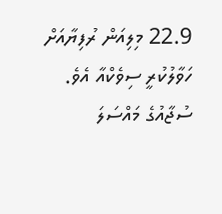22.9 މިލިއަން ރުފިޔާއަށް ހަވާލުކުރީ ސިވެކްއާ އެވެ.
ސުޖާއުގެ މައްސަލަ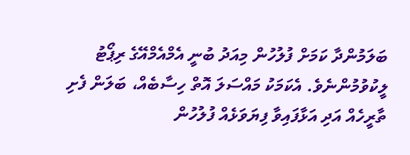ބަލަމުންދާ ކަމަށް ފުލުހުން މިއަދު ބުނީ އެމްއެމްއޭގެ ރިޕޯޓު ލީކުވުމުންނެވެ. އެކަމަކު މައްސަލަ އޮތް ހިސާބެއް، ބަލަން ފެށި ތާރީހެއް އަދި އަޅާފައިވާ ފިޔަވަޅެއް ފުލުހުން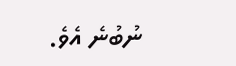ނުބުނެ އެވެ.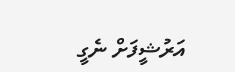އަރުޝީފަށް ނެގީ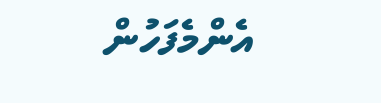އެންމެފަހުން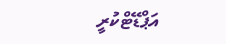އަޕްޑޭޓްކުރީ